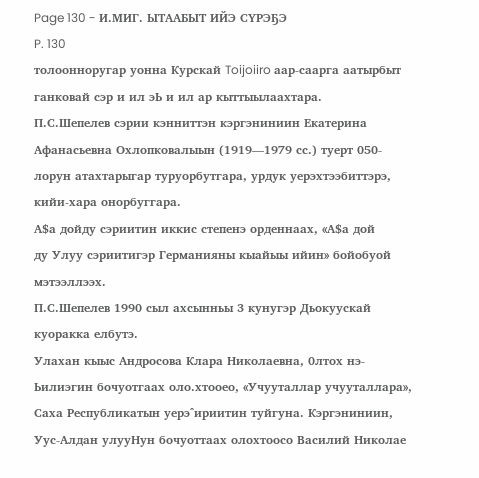Page 130 - И.МИГ. ЫТААБЫТ ИЙЭ СҮРЭҔЭ
P. 130
толоонноругар уонна Курскай Toijoiiro аар-саарга аатырбыт
ганковай сэр и ил эЬ и ил ар кыттыылаахтара.
П.С.Шепелев сэрии кэнниттэн кэргэниниин Екатерина
Афанасьевна Охлопковалыын (1919—1979 сс.) туерт 050-
лорун атахтарыгар туруорбутгара, урдук уерэхтээбиттэрэ,
кийи-хара онорбуггара.
А$а дойду сэриитин иккис степенэ орденнаах, «А$а дой
ду Улуу сэриитигэр Германияны кыайыы ийин» бойобуой
мэтээллээх.
П.С.Шепелев 1990 сыл ахсынньы 3 кунугэр Дьокуускай
куоракка елбутэ.
Улахан кыыс Андросова Клара Николаевна, 0лтох нэ-
Ьилиэгин бочуотгаах оло.хтооео, «Учууталлар учууталлара»,
Саха Республикатын уерэ^ириитин туйгуна. Кэргэниниин,
Уус-Алдан улууНун бочуоттаах олохтоосо Василий Николае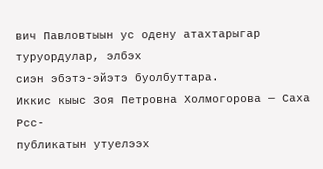вич Павловтыын ус одену атахтарыгар туруордулар, элбэх
сиэн эбэтэ-эйэтэ буолбуттара.
Иккис кыыс Зоя Петровна Холмогорова — Саха Рсс-
публикатын утуелээх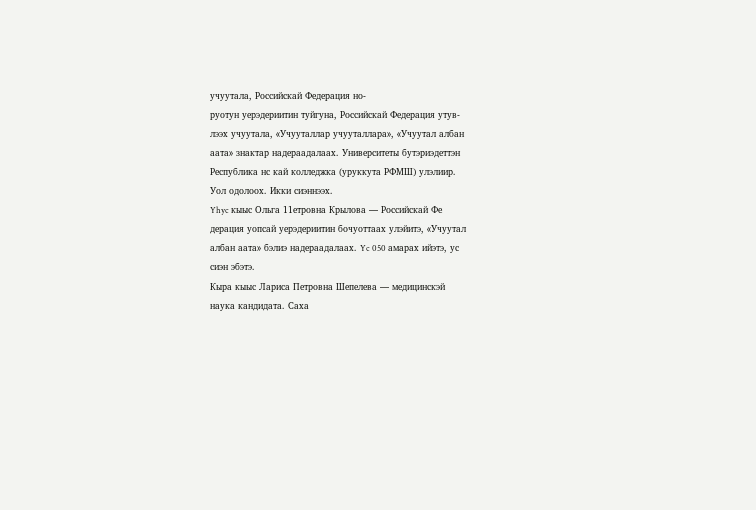учуутала, Российскай Федерация но-
руотун уерэдериитин туйгуна, Российскай Федерация утув-
лээх учуутала, «Учууталлар учууталлара», «Учуутал албан
аата» знактар надераадалаах. Университеты бутэриэдеттэн
Республика нс кай колледжка (уруккута РФМШ) улэлиир.
Уол одолоох. Икки сиэннээх.
Yhyc кыыс Ольга 11етровна Крылова — Российскай Фе
дерация уопсай уерэдериитин бочуоттаах улэйитэ, «Учуутал
албан аата» бэлиэ надераадалаах. Yc 050 амарах ийэтэ, ус
сиэн эбэтэ.
Кыра кыыс Лариса Петровна Шепелева — медицинскэй
наука кандидата. Саха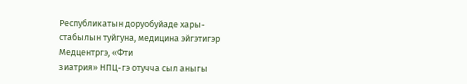Республикатын доруобуйаде хары-
стабылын туйгуна, медицина эйгэтигэр Медцентргэ, «Фти
зиатрия» НПЦ-гэ отучча сыл аныгы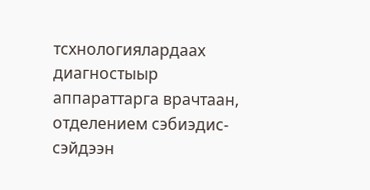тсхнологиялардаах
диагностыыр аппараттарга врачтаан, отделением сэбиэдис-
сэйдээн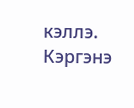кэллэ. Кэргэнэ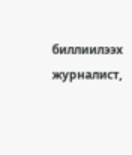биллиилээх журналист,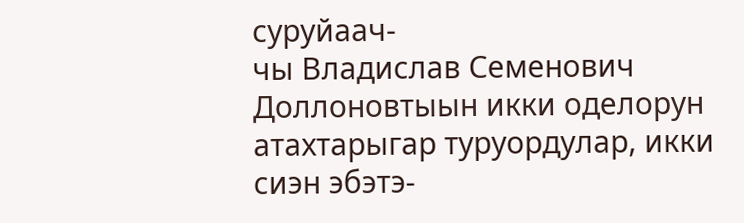суруйаач-
чы Владислав Семенович Доллоновтыын икки оделорун
атахтарыгар туруордулар, икки сиэн эбэтэ-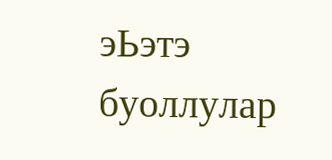эЬэтэ буоллулар